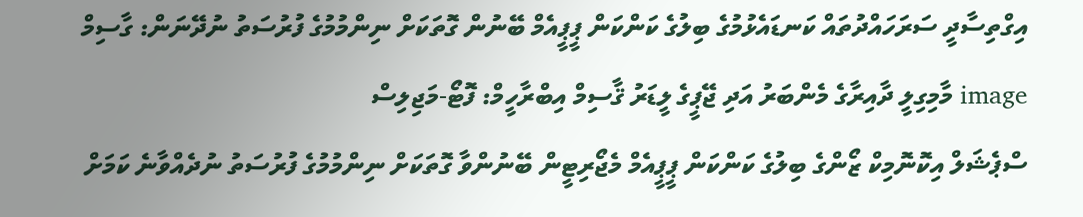އިގްތިސާދީ ސަރަހައްދުތައް ކަނޑައެޅުމުގެ ބިލުގެ ކަންކަން ޕީޕީއެމް ބޭނުން ގޮތަކަށް ނިންމުމުގެ ފުރުސަތު ނުދޭނަން: ގާސިމް
image މާމިގިލީ ދާއިރާގެ މެންބަރު އަދި ޖޭޕީގެ ލީޑަރު ޤާސިމް އިބްރާހީމް: ފޮޓޯ-މަޖިލިސް
ސްޕެޝަލް އިކޮނޮމިކް ޒޯންގެ ބިލުގެ ކަންކަން ޕީޕީއެމް މެޖޯރިޓީން ބޭނުންވާ ގޮތަކަށް ނިންމުމުގެ ފުރުސަތު ނުދެއްވާނެ ކަމަށް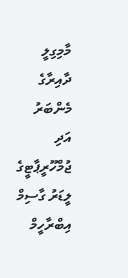މާމިގިލީ ދާއިރާގެ މެންބަރު އަދި ޖުމްހޫރީޕާޓީގެ ލީޑަރު ގާސިމް އިބްރާހީމް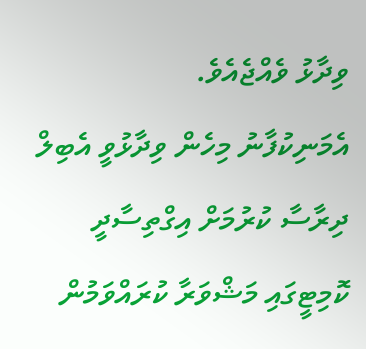ވިދާޅު ވެއްޖެއެވެ.
އެމަނިކުފާނު މިހެން ވިދާޅުވީ އެބިލް ދިރާސާ ކުރުމަށް އިގްތިސާދީ ކޮމިޓީގައި މަޝްވަރާ ކުރައްވަމުން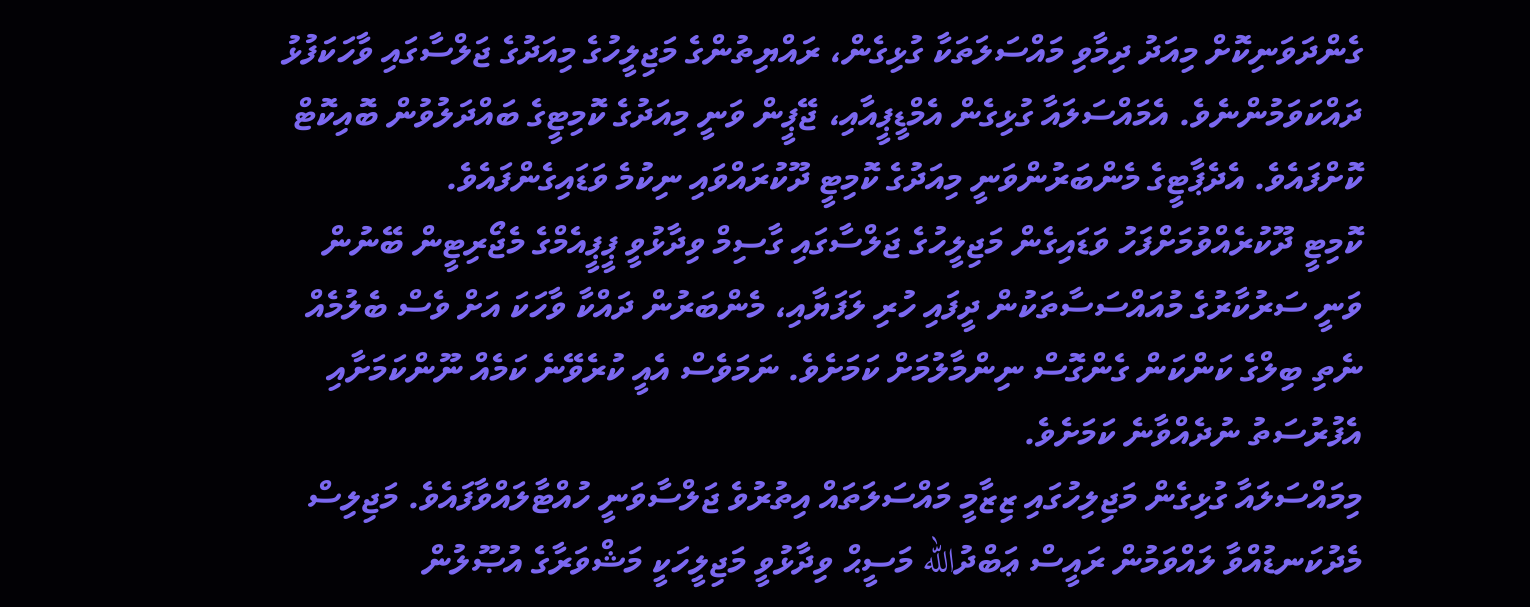ގެންދަވަނިކޮށް މިއަދު ދިމާވި މައްސަލަތަކާ ގުޅިގެން، ރައްޔިތުންގެ މަޖިލީހުގެ މިއަދުގެ ޖަލްސާގައި ވާހަކަފުޅު ދައްކަވަމުންނެވެ. އެމައްސަލައާ ގުޅިގެން އެމްޑީޕީއާއި، ޖޭޕީން ވަނީ މިއަދުގެ ކޮމިޓީގެ ބައްދަލުވުން ބޮއިކޮޓް ކޮށްފައެވެ. އެދެޕާޓީގެ މެންބަރުންވަނީ މިއަދުގެ ކޮމިޓީ ދޫކުރައްވައި ނިކުމެ ވަޑައިގެންފައެވެ.
ކޮމިޓީ ދޫކުރެއްވުމަށްފަހު ވަޑައިގެން މަޖިލީހުގެ ޖަލްސާގައި ގާސިމް ވިދާޅުވީ ޕީޕީއެމްގެ މެޖޯރިޓީން ބޭނުން ވަނީ ސަރުކާރުގެ މުއައްސަސާތަކުން ދީފައި ހުރި ލަފަޔާއި، މެންބަރުން ދައްކާ ވާހަކަ އަށް ވެސް ބެލުމެއް ނެތި ބިލްގެ ކަންކަން ގެންގޮސް ނިންމާލުމަށް ކަމަށެވެ. ނަމަވެސް އެއީ ކުރެވޭނެ ކަމެއް ނޫންކަމަށާއި އެފުރުސަތު ނުދެއްވާނެ ކަމަށެވެ.
މިމައްސަލައާ ގުޅިގެން މަޖިލިހުގައި ޒިޒާމީ މައްސަލަތައް އިތުރުވެ ޖަލްސާވަނީ ހުއްޓާލައްވާފައެވެ. މަޖިލިސް މެދުކަނޑުއްވާ ލައްވަމުން ރައީސް ޢަބްދުالله މަސީޙް ވިދާޅުވީ މަޖިލީހަކީ މަޝްވަރާގެ އުޞޫލުން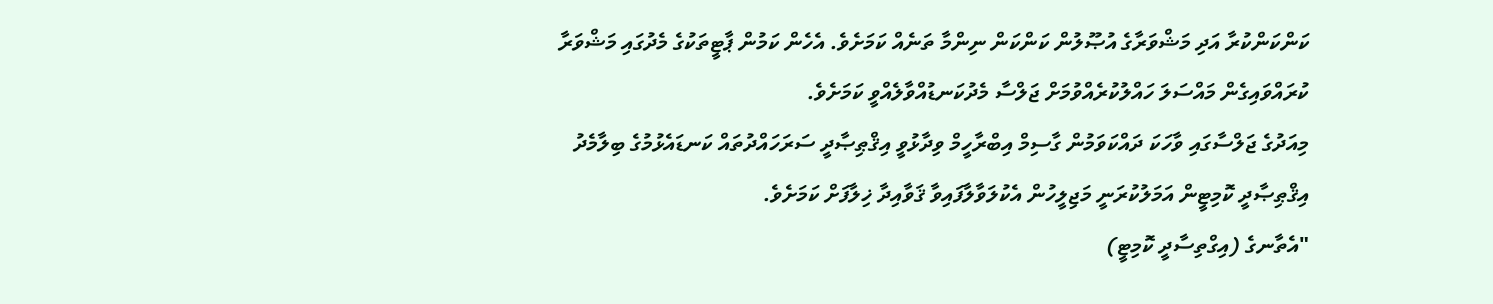ކަންކަންކުރާ އަދި މަޝްވަރާގެ އުޞޫލުން ކަންކަން ނިންމާ ތަނެއް ކަމަށެވެ. އެހެން ކަމުން ޕާޓީތަކުގެ މެދުގައި މަޝްވަރާ ކުރައްވައިގެން މައްސަލަ ހައްލުކުރެއްވުމަށް ޖަލްސާ މެދުކަނޑުއްވާލެއްވީ ކަމަށެވެ.
މިއަދުގެ ޖަލްސާގައި ވާހަކަ ދައްކަވަމުން ގާސިމް އިބްރާހީމް ވިދާޅުވީ އިޤްޠިޞާދީ ސަރަހައްދުތައް ކަނޑައެޅުމުގެ ބިލާމެދު އިޤްޠިޞާދީ ކޮމިޓީން އަމަލުކުރަނީ މަޖިލީހުން އެކުލަވާލާފައިވާ ޤަވާއިދާ ޚިލާފަށް ކަމަށެވެ.
"އެތާނގެ (އިގްތިސާދީ ކޮމިޓީ)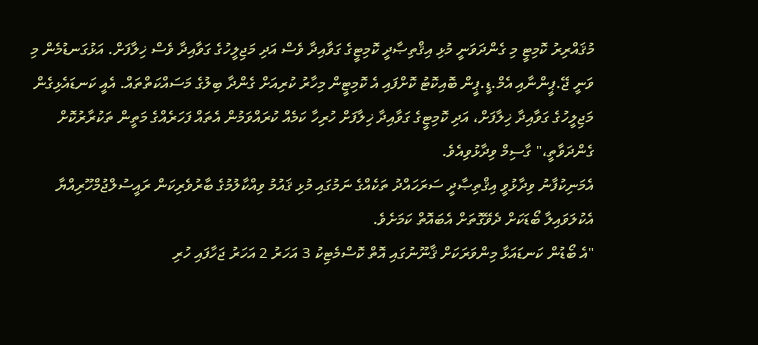މުޤައްރިރު ކޮމިޓީ މި ގެންދަވަނީ މުޅި އިޤްތިޞާދީ ކޮމިޓީގެ ގަވާއިދާ ވެސް އަދި މަޖިލީހުގެ ގަވާއިދާ ވެސް ޚިލާފަށް. އަޅުގަނޑުމެން މި ވަނީ ޖޭ.ޕީންނާއި އެމް.ޑީ.ޕީން ބޮއިކޮޓު ކޮށްފައި އެ ކޮމިޓީން މިހާރު ކުރިއަށް ގެންދާ ބިލުގެ މަސައްކަތްތައް. އެއީ ކަނޑައެޅިގެން މަޖިލީހުގެ ގަވާއިދާ ޚިލާފަށް، އަދި ކޮމިޓީގެ ގަވާއިދާ ޚިލާފަށް ހުރިހާ ކަމެއް ކުރައްވަމުން އެތައް ފަހަރެއްގެ މަތީން ތަކުރާރުކޮށް ގެންދަވާތީ،" ގާސިމް ވިދާޅުވިއެވެ.
އެމަނިކުފާނު ވިދާޅުވީ އިޤްތިޞާދީ ސަރަހައްދު ތަކެއްގެ ނަމުގައި މުޅި ޤައުމު ވިއްކާލުމުގެ ބާރުވެރިކަން ރައީސުލްޖުމްހޫރިއްޔާ އެކުލަވައިލާ ބޯޑަކަށް ދެވޭގޮތަށް އެބައޮތް ކަމަށެވެ.
"އެ ބޯޑުން ކަނޑައަޅާ މިންވަރަކަށް ޤާނޫނުގައި އޮތް ކޮސްމެޓިކު 3 އަހަރު 2 އަހަރު ޖަހާފައި ހުރި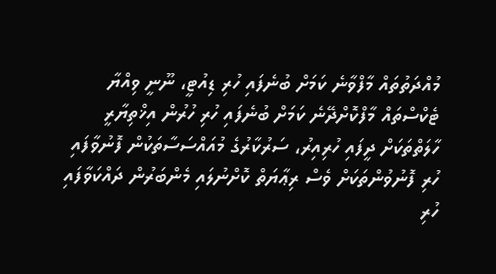މުއްދަތުތައް މާފްވާނެ ކަމަށް ބުނެފައި ހުރި ޑިއުޓީ، ނޫނީ ވިއްޔާ ޓެކްސްތައް މާފްކޮށްދޭނެ ކަމަށް ބުނެފައި ހުރި ހުރުން އިޚްތިޔާރީ ހާލަތްތަކަށް ދީފައި ހުރިއިރު، ސަރުކާރުގެ މުއައްސަސާތަކުން ފޮނުވާފައި ހުރި ފޮނުވުންތަކަށް ވެސް ރިޢާޔަތް ކޮށްނުލައި މެންބަރުން ދައްކަވާފައި ހުރި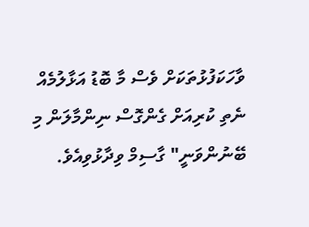ވާހަކަފުޅުތަކަށް ވެސް މާ ބޮޑު އަޅާލުމެއް ނެތި ކުރިއަށް ގެންގޮސް ނިންމާލަން މި ބޭނުންވަނީ" ގާސިމް ވިދާޅުވިއެވެ.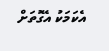އެކަމަކު އެގޮތަށް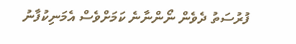ފުރުސަތު ދެވެން ނޯންނާނެ ކަމަށްވެސް އެމަނިކުފާނު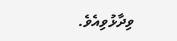ވިދާޅުވިއެވެ.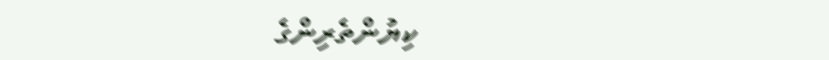ކިޔުންތެރިންގެ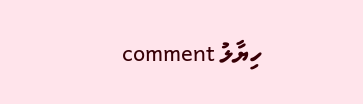ހިޔާލު comment